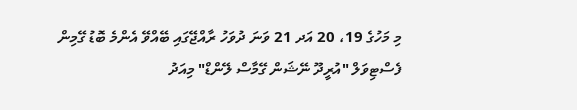މި މަހުގެ 19، 20 އަދ 21 ވަނަ ދުވަހު ރާއްޖޭގައި ބޭއްވޭ އެންމެ ބޮޑު ގޭމިން ފެސްޓިވަލް "އުރީދޫ ނޭޝަން ގޭމާސް ލޭންޑް" މިއަދު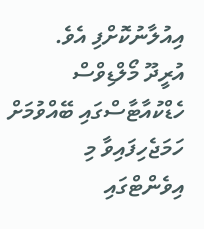އިއުލާނުކޮށްފި އެވެ.
އުރީދޫ މޯލްޑިވްސް ހެޑްކުއާޓާސްގައި ބޭއްވުމަށް ހަމަޖެހިފައިވާ މި އިވެންޓްގައި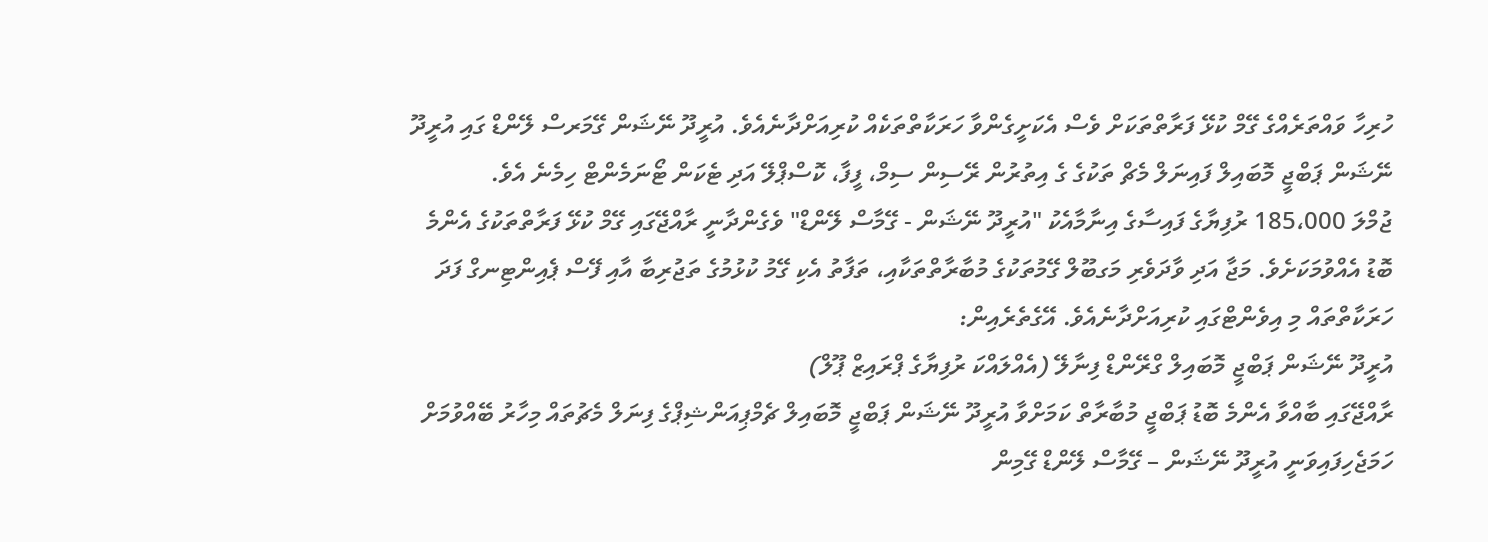ހުރިހާ ވައްތަރެއްގެ ގޭމް ކުޅޭ ފަރާތްތަކަށް ވެސް އެކަށީގެންވާ ހަރަކާތްތަކެއް ކުރިއަށްދާނެއެވެ. އުރީދޫ ނޭޝަން ގޭމަރސް ލޭންޑް ގައި އުރީދޫ ނޭޝަން ޕަބްޖީ މޮބައިލް ފައިނަލް މެޗް ތަކުގެ ގެ އިތުރުން ރޭސިން ސިމް، ފީފާ، ކޮސްޕްލޭ އަދި ޓެކަން ޓޯނަމެންޓް ހިމެނެ އެވެ.
ޖުމްލަ 185،000 ރުފިޔާގެ ފައިސާގެ އިނާމާއެކު "އުރީދޫ ނޭޝަން - ގޭމާސް ލޭންޑް" ވެގެންދާނީ ރާއްޖޭގައި ގޭމް ކުޅޭ ފަރާތްތަކުގެ އެންމެ ބޮޑު އެއްވުމަކަށެވެ. މަޖާ އަދި ވާދަވެރި މަގބޫލް ގޭމުތަކުގެ މުބާރާތްތަކާއި، ތަފާތު އެކި ގޭމު ކުޅުމުގެ ތަޖުރިބާ އާއި ފޭސް ޕެއިންޓިނގް ފަދަ ހަރަކާތްތައް މި އިވެންޓްގައި ކުރިއަށްދާނެއެވެ. އޭގެތެރެއިން:
އުރީދޫ ނޭޝަން ޕަބްޖީ މޮބައިލް ގްރޭންޑް ފިނާލޭ (އެއްލައްކަ ރުފިޔާގެ ޕްރައިޒް ޕޫލް)
ރާއްޖޭގައި ބާއްވާ އެންމެ ބޮޑު ޕަބްޖީ މުބާރާތް ކަމަށްވާ އުރީދޫ ނޭޝަން ޕަބްޖީ މޮބައިލް ޗެމްޕިއަންޝިޕްގެ ފިނަލް މެޗުތައް މިހާރު ބޭއްވުމަށް ހަމަޖެހިފައިވަނީ އުރީދޫ ނޭޝަން – ގޭމާސް ލޭންޑް ގޭމިން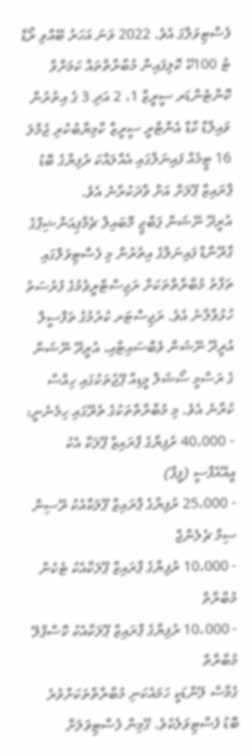ފެސްޓިވަލްގަ އެވެ. 2022 ވަނަ އަހަރު ބޭއްވި ރޯޑް ޓު 100ކޭ ކޮލިފައިން މުބާރާތްތައް ކަމަށްވާ ކޮންޓެންޑަރ ސީރީޒް 1، 2 އަދި 3 ގެ އިތުރުން ވައިލްޑް ކާޑް އެންޓްރީ ސީރީޒް ކާމިޔާބުކުރި ޖުމްލަ 16 ޓީމެއް ފައިނަލްގައި އެއްލައްކަ ރުފިޔާގެ ބޮޑު ޕްރައިޒް ޕޫލަށް އަށް ވާދަކުރާނެ އެވެ.
އުރީދޫ ނޭޝަން ޕަބްޖީ މޮބައިލް ޗެމްޕިއަންޝިޕްގެ ގްރޭންޑް ފައިނަލްގެ އިތުރުން މި ފެސްޓިވަލްގައި ތަފާތު މުބާރާތްތަކަށް ރަޖިސްޓްރީވުމުގެ ފުރުސަތު ހުޅުވާލާނެ އެވެ. ރަޖިސްޓަރ ކުރުމުގު ތަފްސީލް އުރީދޫ ނޭޝަން ވެބްސައިޓާއި، އުރީދޫ ނޭޝަން ގެ ރަސްމީ ސޯޝަލް މީޑިއާ ޕޭޖުތަކުގައި ހިއްސާ ކުރާނެ އެވެ. މި މުބާރާތްތަކުގެ ތެރޭގައި ހިމެނެނީ:
- 40،000 ރުފިޔާގެ ޕްރައިޒް ޕޫލަކާ އެކު އީއޭއެފްސީ (ފީފާ)
- 25،000 ރުފިޔާގެ ޕްރައިޒް ޕޫލަކާއެކު ރޭސިން ސިމް ޗެލެންޖް
- 10،000 ރުފިޔާގެ ޕްރައިޒް ޕޫލަކާއެކު ޓެކެން މުބާރާތް
- 10،000 ރުފިޔާގެ ޕްރައިޒް ޕޫލަކާއެކު ކޮސްޕްލޭ މުބާރާތް
ގެމާސް ލޭންޑަކީ ހަމައެކަނި މުބާރާތްތަކަށްވުރެ ބޮޑު ފެސްޓިވަލެކެވެ. ގޭމިން ފެސްޓިވަލަށް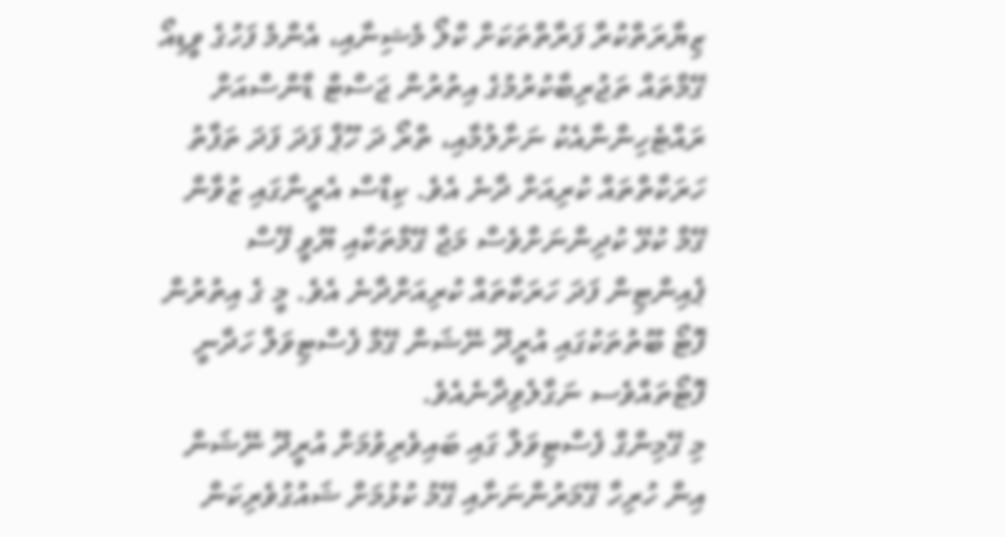ޒިޔާރަތްކުރާ ފަރާތްތަކަށް ކްލޯ މެޝިނާއި، އެންމެ ފަހުގެ ވީޑިއޯ ގޭމްތައް ތަޖުރިބާކުރުމުގެ އިތުރުން ޖަސްޓް ޑާންސްއަށް ރައްޓެހިންނާއެކު ނަށާލުމާއި، ތްރޯ ދަ ހޫޕް ފަދަ ފަދަ ތަފާތު ހަރަކާތްތައް ކުރިއަށް ދާނެ އެވެ. ކިޑްސް އެރީނާގައި ޒުވާން ގޭމް ކުޅޭ ކުދިންނަށްވެސް މަޖާ ގޭމްތަކާއި ޔޫވީ ފޭސް ޕެއިންޓިން ފަދަ ހަރަކާތައް ކުރިއަށްދާނެ އެވެ. މީ ގެ އިތުރުން ފޮޓޯ ބޫތުތަކުގައި އުރީދޫ ނޭޝަން ގޭމް ފެސްޓިވަލް ހަދާނީ ފޮޓޯތައްވެސ ނަގާލެވިދާނެއެވެ.
މި ގޭމިންގް ފެސްޓިވަލް ގައި ބައިވެރިވުމަށް އުރީދޫ ނޭޝަން އިން ހުރިހާ ގޭމަރުންނަށާއި ގޭމު ކުޅުމަށް ޝައުގުވެރިކަން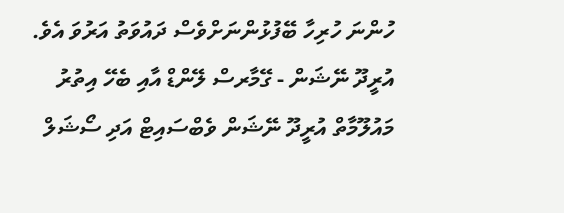ހުންނަ ހުރިހާ ބޭފުޅުންނަށްވެސް ދައުވަތު އަރުވަ އެވެ. އުރީދޫ ނޭޝަން - ގޭމާރސް ލޭންޑް އާއި ބެހޭ އިތުރު މައުލޫމާތް އުރީދޫ ނޭޝަން ވެބްސައިޓް އަދި ސޯޝަލް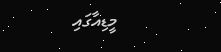މީޑިއާގައި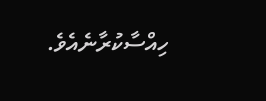ހިއްސާކުރާނެއެވެ.